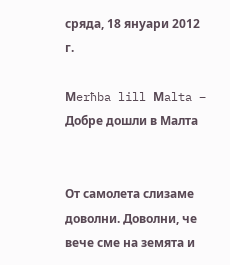сряда, 18 януари 2012 г.

Мerħba lill Мalta – Добре дошли в Малта


От самолета слизаме доволни. Доволни, че вече сме на земята и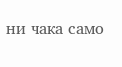ни чака само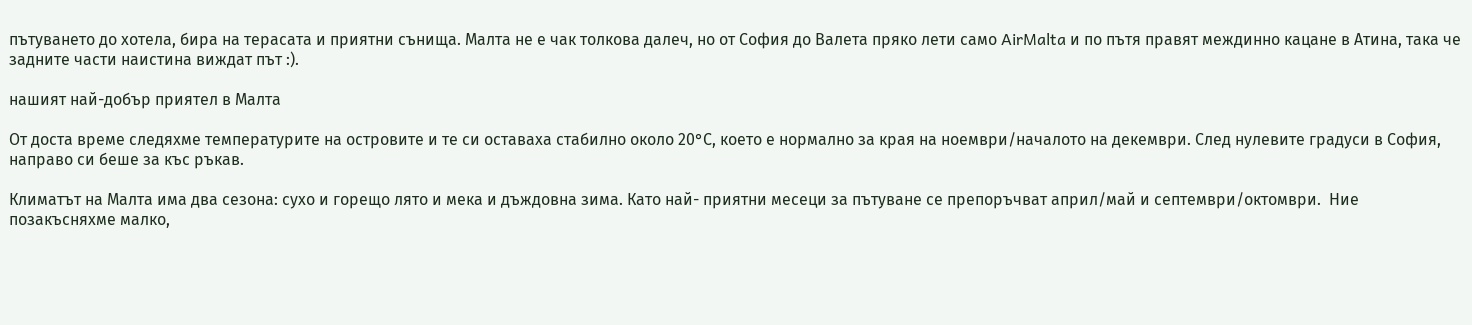пътуването до хотела, бира на терасата и приятни сънища. Малта не е чак толкова далеч, но от София до Валета пряко лети само AirMalta и по пътя правят междинно кацане в Атина, така че задните части наистина виждат път :).

нашият най-добър приятел в Малта

От доста време следяхме температурите на островите и те си оставаха стабилно около 20°С, което е нормално за края на ноември/началото на декември. След нулевите градуси в София, направо си беше за къс ръкав.

Климатът на Малта има два сезона: сухо и горещо лято и мека и дъждовна зима. Като най- приятни месеци за пътуване се препоръчват април/май и септември/октомври.  Ние позакъсняхме малко,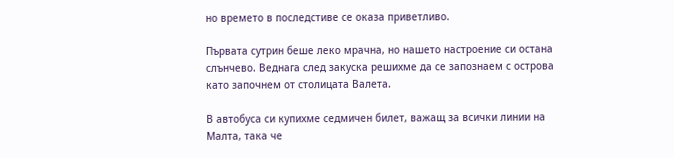но времето в последстиве се оказа приветливо.

Първата сутрин беше леко мрачна, но нашето настроение си остана слънчево. Веднага след закуска решихме да се запознаем с острова като започнем от столицата Валета.

В автобуса си купихме седмичен билет, важащ за всички линии на Малта, така че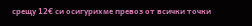срещу 12€ си осигурихме превоз от всички точки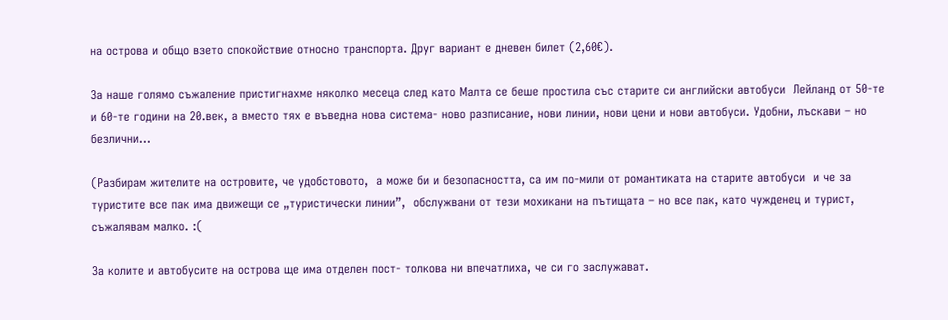на острова и общо взето спокойствие относно транспорта. Друг вариант е дневен билет (2,60€).

За наше голямо съжаление пристигнахме няколко месеца след като Малта се беше простила със старите си английски автобуси  Лейланд от 50-те  и 60-те години на 20.век, а вместо тях е въведна нова система- ново разписание, нови линии, нови цени и нови автобуси. Удобни, лъскави – но безлични...

(Разбирам жителите на островите, че удобстовото,  а може би и безопасността, са им по-мили от романтиката на старите автобуси  и че за туристите все пак има движещи се „туристически линии”,  обслужвани от тези мохикани на пътищата – но все пак, като чужденец и турист, съжалявам малко. :(

За колите и автобусите на острова ще има отделен пост- толкова ни впечатлиха, че си го заслужават.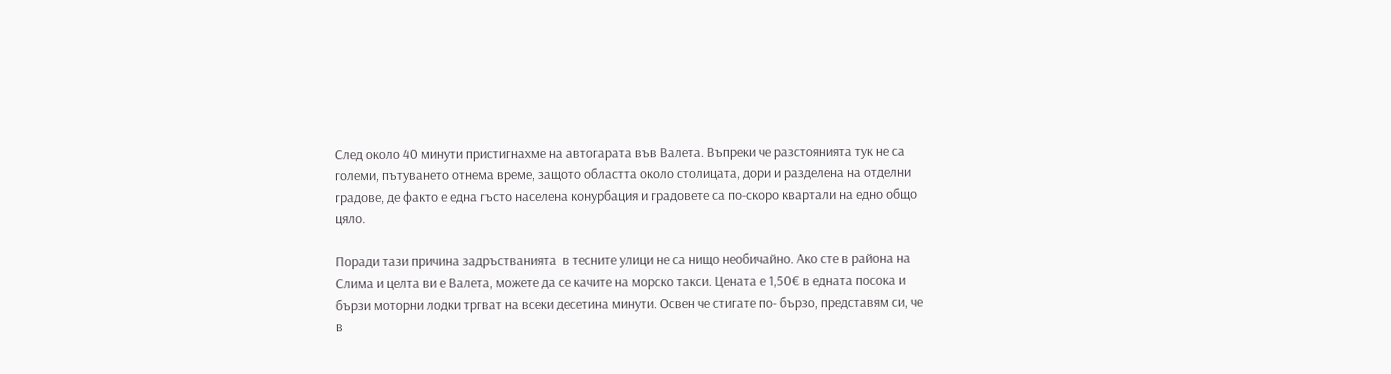След около 40 минути пристигнахме на автогарата във Валета. Въпреки че разстоянията тук не са големи, пътуването отнема време, защото областта около столицата, дори и разделена на отделни градове, де факто е една гъсто населена конурбация и градовете са по-скоро квартали на едно общо цяло.

Поради тази причина задръстванията  в тесните улици не са нищо необичайно. Ако сте в района на Слима и целта ви е Валета, можете да се качите на морско такси. Цената е 1,50€ в едната посока и бързи моторни лодки тргват на всеки десетина минути. Освен че стигате по- бързо, представям си, че в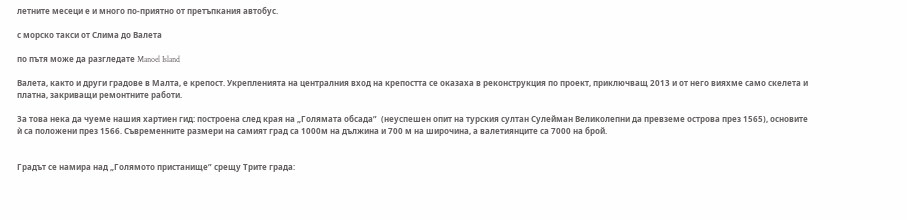летните месеци е и много по-приятно от претъпкания автобус.

с морско такси от Слима до Валета

по пътя може да разгледате Manoel Island

Валета, както и други градове в Малта, е крепост. Укрепленията на централния вход на крепостта се оказаха в реконструкция по проект, приключващ 2013 и от него вияхме само скелeта и платна, закриващи ремонтните работи.

За това нека да чуеме нашия хартиен гид: построена след края на „Голямата обсада”  (неуспешен опит на турския султан Сулейман Великолепни да превземе острова през 1565), основите ѝ са положени през 1566. Съвременните размери на самият град са 1000м на дължина и 700 м на широчина, а валетиянците са 7000 на брой.


Градът се намира над „Голямото пристанище” срещу Трите града: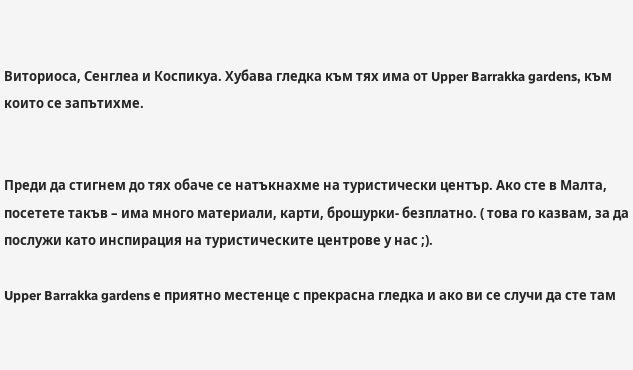Виториоса, Сенглеа и Коспикуа. Хубава гледка към тях има от Upper Barrakka gardens, към които се запътихме.


Преди да стигнем до тях обаче се натъкнахме на туристически център. Ако сте в Малта, посетете такъв – има много материали, карти, брошурки- безплатно. ( това го казвам, за да послужи като инспирация на туристическите центрове у нас ;).

Upper Barrakka gardens е приятно местенце с прекрасна гледка и ако ви се случи да сте там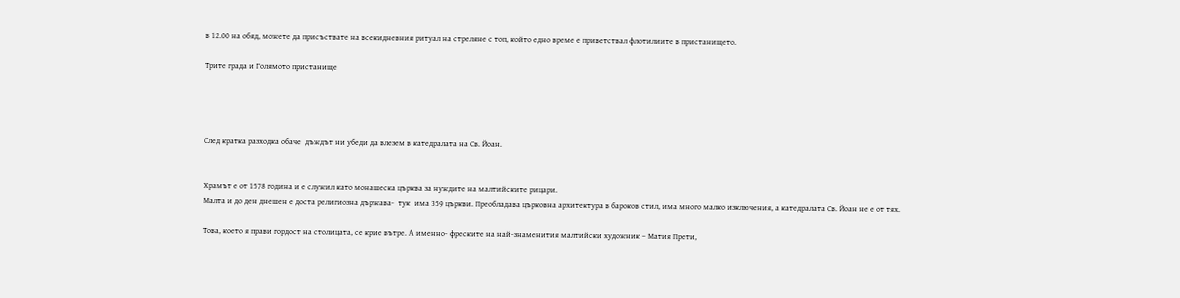в 12.00 на обяд, можете да присъствате на всекидневния ритуал на стреляне с топ, който едно време е приветствал флотилиите в пристанището.

Трите града и Голямото пристанище




След кратка разходка обаче  дъждът ни убеди да влезем в катедралата на Св. Йоан.


Храмът е от 1578 година и е служил като монашеска църква за нуждите на малтийските рицари.
Малта и до ден днешен е доста религиозна държава-  тук  има 359 църкви. Преобладава църковна архитектура в бароков стил, има много малко изключения, а катедралата Св. Йоан не е от тях.

Това, което я прави гордост на столицата, се крие вътре. А именно- фреските на най-знаменития малтийски художник – Матия Прети,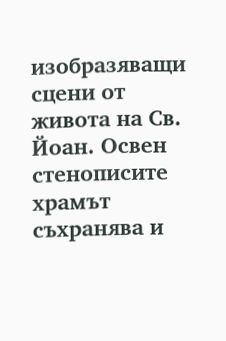изобразяващи сцени от живота на Св. Йоан. Освен стенописите храмът съхранява и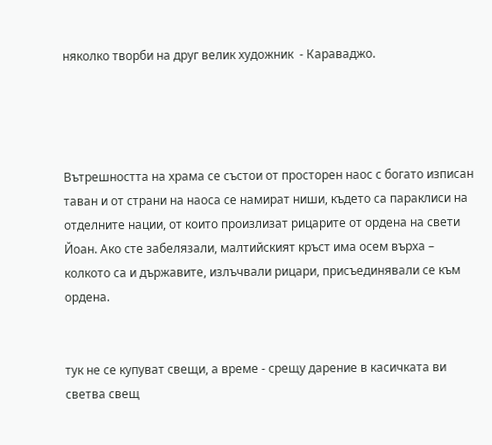няколко творби на друг велик художник  - Караваджо.




Вътрешността на храма се състои от просторен наос с богато изписан таван и от страни на наоса се намират ниши, където са параклиси на отделните нации, от които произлизат рицарите от ордена на свети Йоан. Ако сте забелязали, малтийският кръст има осем върха – колкото са и държавите, излъчвали рицари, присъединявали се към ордена.


тук не се купуват свещи, а време - срещу дарение в касичката ви светва свещ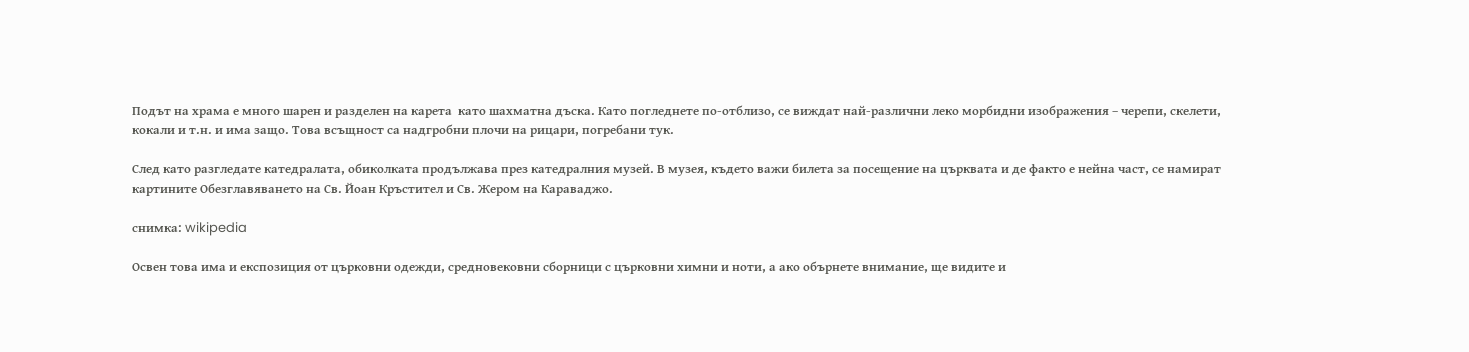Подът на храма е много шарен и разделен на карета  като шахматна дъска. Като погледнете по-отблизо, се виждат най-различни леко морбидни изображения – черепи, скелети, кокали и т.н. и има защо. Това всъщност са надгробни плочи на рицари, погребани тук.

След като разгледате катедралата, обиколката продължава през катедралния музей. В музея, където важи билета за посещение на църквата и де факто е нейна част, се намират картините Обезглавяването на Св. Йоан Кръстител и Св. Жером на Караваджо.

снимка: wikipedia

Освен това има и експозиция от църковни одежди, средновековни сборници с църковни химни и ноти, а ако обърнете внимание, ще видите и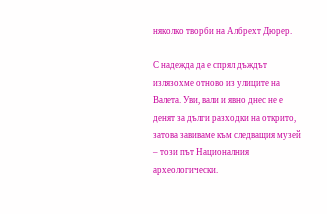няколко творби на Албрехт Дюрер.

С надежда да е спрял дъждът излязохме отново из улиците на Валета. Уви, вали и явно днес не е денят за дълги разходки на открито, затова завиваме към следващия музей – този път Националния археологически.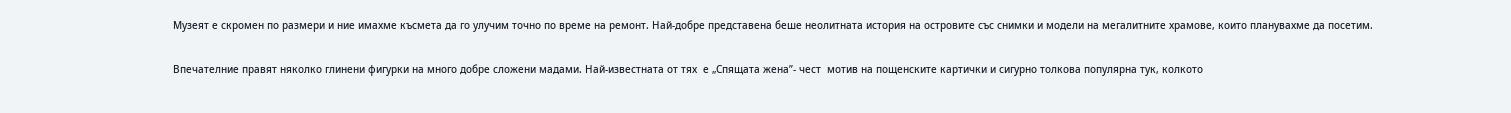Музеят е скромен по размери и ние имахме късмета да го улучим точно по време на ремонт. Най-добре представена беше неолитната история на островите със снимки и модели на мегалитните храмове, които планувахме да посетим.

Впечателние правят няколко глинени фигурки на много добре сложени мадами. Най-известната от тях  е „Спящата жена”- чест  мотив на пощенските картички и сигурно толкова популярна тук, колкото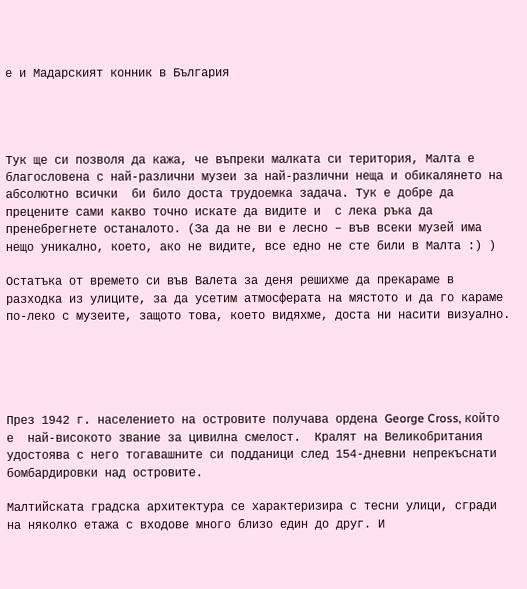е и Мадарският конник в България




Тук ще си позволя да кажа, че въпреки малката си територия, Малта е благословена с най-различни музеи за най-различни неща и обикалянето на абсолютно всички  би било доста трудоемка задача. Тук е добре да прецените сами какво точно искате да видите и  с лека ръка да пренебрегнете останалото. (За да не ви е лесно – във всеки музей има нещо уникално, което, ако не видите, все едно не сте били в Малта :) )

Остатъка от времето си във Валета за деня решихме да прекараме в  разходка из улиците, за да усетим атмосферата на мястото и да го караме по-леко с музеите, защото това, което видяхме, доста ни насити визуално.





През 1942 г. населението на островите получава ордена George Cross, който е  най-високото звание за цивилна смелост.  Кралят на Великобритания удостоява с него тогавашните си подданици след 154-дневни непрекъснати бомбардировки над островите.

Малтийската градска архитектура се характеризира с тесни улици, сгради на няколко етажа с входове много близо един до друг. И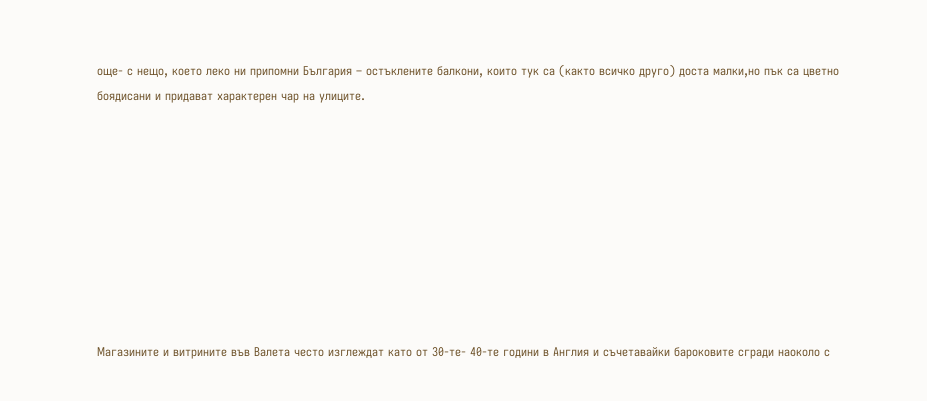още- с нещо, което леко ни припомни България – остъклените балкони, които тук са (както всичко друго) доста малки,но пък са цветно боядисани и придават характерен чар на улиците.









Магазините и витрините във Валета често изглеждат като от 30-те- 40-те години в Англия и съчетавайки бароковите сгради наоколо с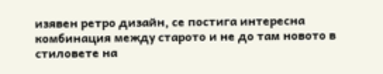изявен ретро дизайн, се постига интересна комбинация между старото и не до там новото в стиловете на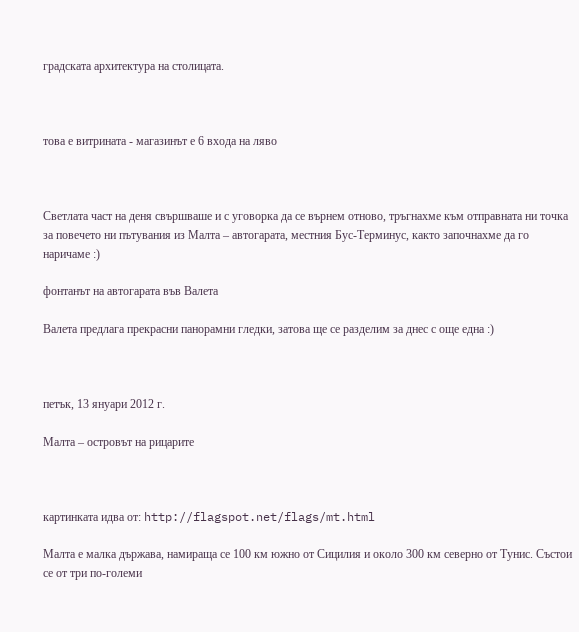градската архитектура на столицата.



това е витрината - магазинът е 6 входа на ляво



Светлата част на деня свършваше и с уговорка да се върнем отново, тръгнахме към отправната ни точка за повечето ни пътувания из Малта – автогарата, местния Бус-Терминус, както започнахме да го наричаме :)

фонтанът на автогарата във Валета

Валета предлага прекрасни панорамни гледки, затова ще се разделим за днес с още една :)



петък, 13 януари 2012 г.

Малта – островът на рицарите



картинката идва от: http://flagspot.net/flags/mt.html

Малта е малка държава, намираща се 100 км южно от Сицилия и около 300 км северно от Тунис. Състои се от три по-големи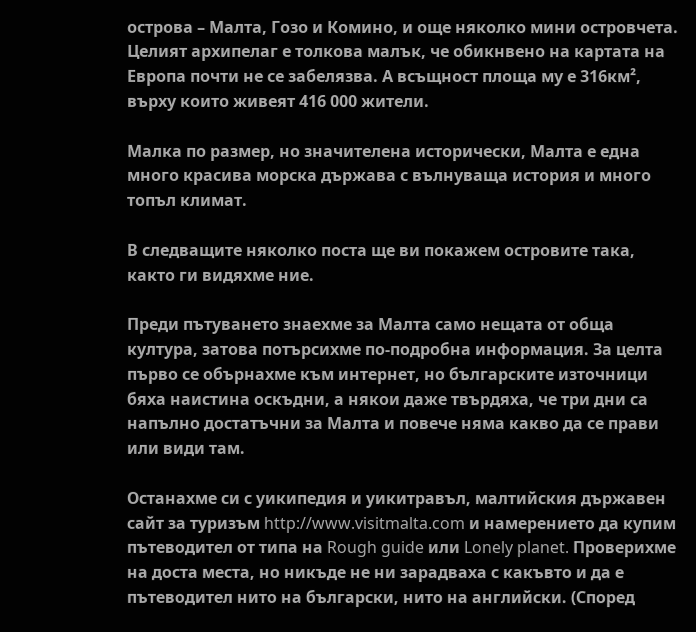острова – Малта, Гозо и Комино, и още няколко мини островчета. Целият архипелаг е толкова малък, че обикнвено на картата на Европа почти не се забелязва. А всъщност площа му е 316км², върху които живеят 416 000 жители.

Малка по размер, но значителена исторически, Малта е една много красива морска държава с вълнуваща история и много топъл климат.

В следващите няколко поста ще ви покажем островите така, както ги видяхме ние.

Преди пътуването знаехме за Малта само нещата от обща култура, затова потърсихме по-подробна информация. За целта първо се обърнахме към интернет, но българските източници бяха наистина оскъдни, а някои даже твърдяха, че три дни са напълно достатъчни за Малта и повече няма какво да се прави или види там.

Останахме си с уикипедия и уикитравъл, малтийския държавен сайт за туризъм http://www.visitmalta.com и намерението да купим пътеводител от типа на Rough guide или Lonely planet. Проверихме на доста места, но никъде не ни зарадваха с какъвто и да е пътеводител нито на български, нито на английски. (Според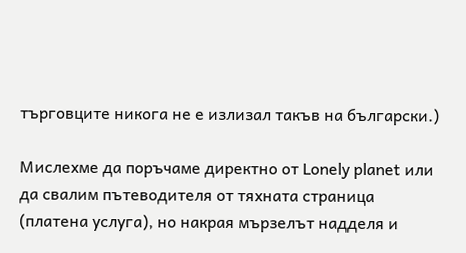търговците никога не е излизал такъв на български.)

Мислехме да поръчаме директно от Lonely planet или да свалим пътеводителя от тяхната страница (платена услуга), но накрая мързелът надделя и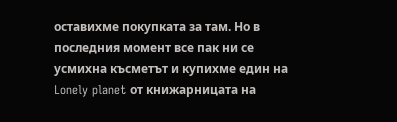оставихме покупката за там. Но в последния момент все пак ни се усмихна късметът и купихме един на Lonely planet от книжарницата на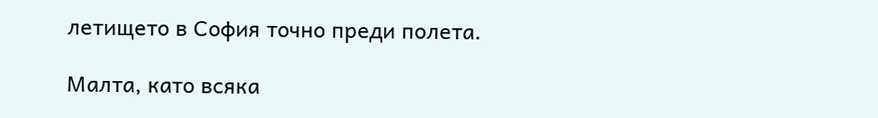летището в София точно преди полета.

Малта, като всяка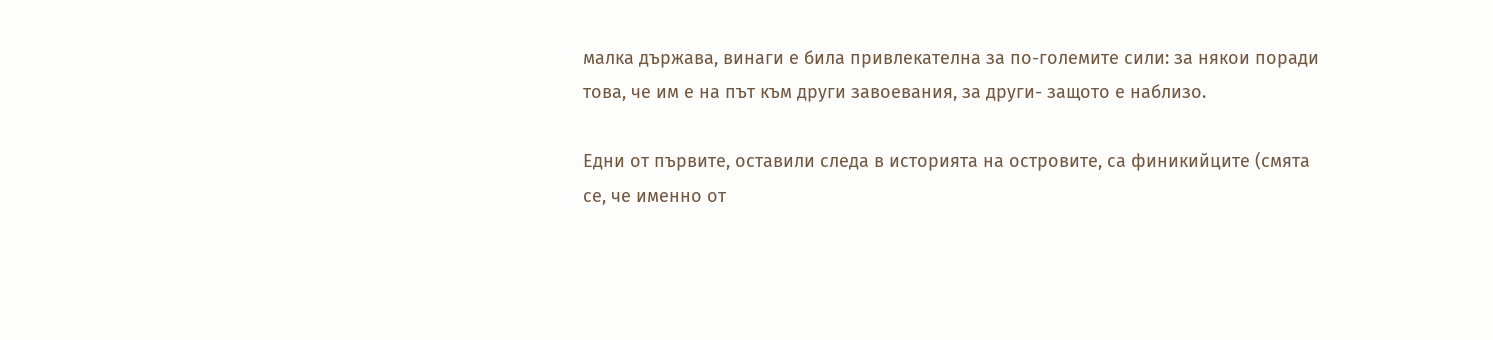малка държава, винаги е била привлекателна за по-големите сили: за някои поради това, че им е на път към други завоевания, за други- защото е наблизо.

Едни от първите, оставили следа в историята на островите, са финикийците (смята се, че именно от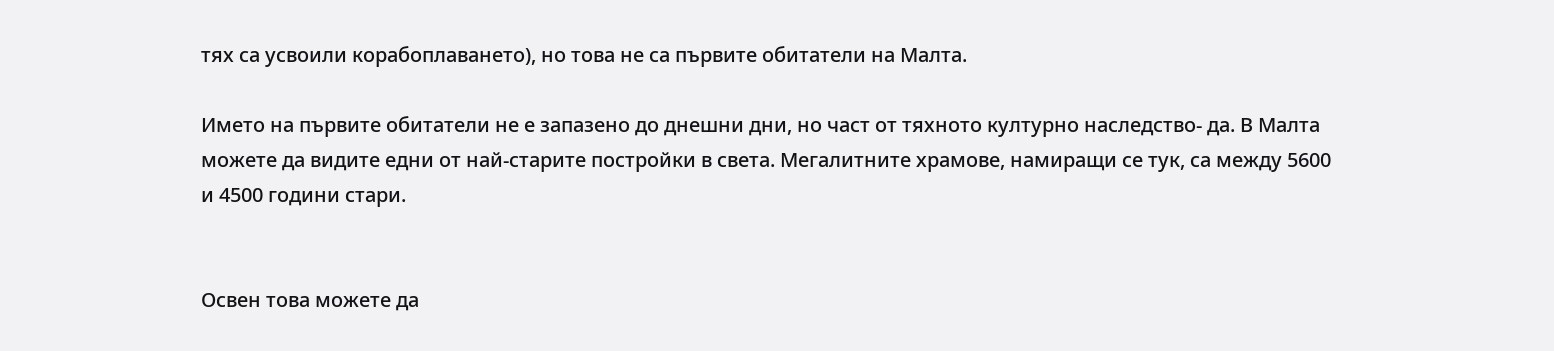тях са усвоили корабоплаването), но това не са първите обитатели на Малта.

Името на първите обитатели не е запазено до днешни дни, но част от тяхното културно наследство- да. В Малта можете да видите едни от най-старите постройки в света. Мегалитните храмове, намиращи се тук, са между 5600 и 4500 години стари.


Освен това можете да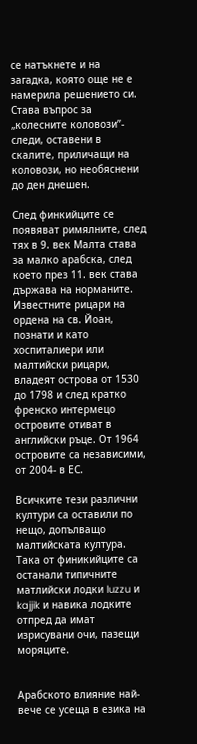се натъкнете и на загадка, която още не е намерила решението си. Става въпрос за „колесните коловози”- следи, оставени в скалите, приличащи на коловози, но необяснени до ден днешен.

След финкийците се появяват римялните, след тях в 9. век Малта става за малко арабска, след което през 11. век става държава на норманите. Известните рицари на ордена на св. Йоан, познати и като хоспиталиери или малтийски рицари, владеят острова от 1530 до 1798 и след кратко френско интермецо островите отиват в английски ръце. От 1964 островите са независими, от 2004- в ЕС.

Всичките тези различни култури са оставили по нещо, допълващо малтийската култура. Така от финикийците са останали типичните матлийски лодки luzzu и kajjik и навика лодките отпред да имат изрисувани очи, пазещи моряците.


Арабското влияние най-вече се усеща в езика на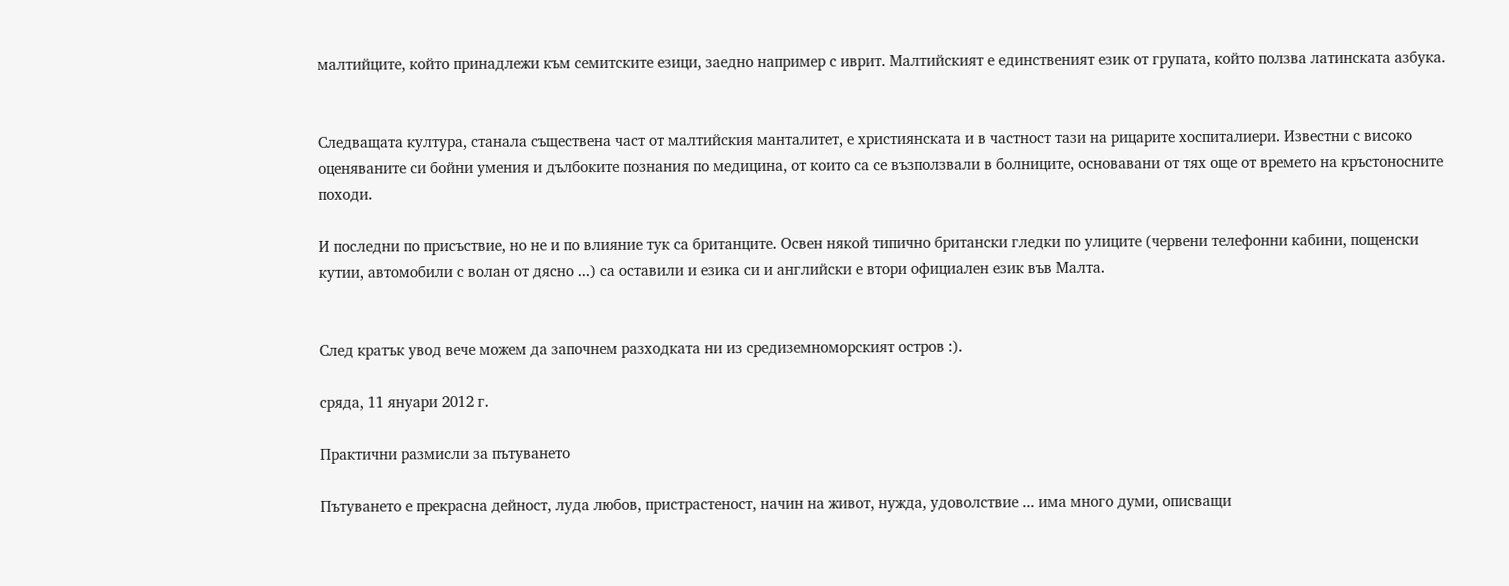малтийците, който принадлежи към семитските езици, заедно например с иврит. Малтийският е единственият език от групата, който ползва латинската азбука.


Следващата култура, станала съществена част от малтийския манталитет, е християнската и в частност тази на рицарите хоспиталиери. Известни с високо оценяваните си бойни умения и дълбоките познания по медицина, от които са се възползвали в болниците, основавани от тях още от времето на кръстоносните походи.

И последни по присъствие, но не и по влияние тук са британците. Освен някой типично британски гледки по улиците (червени телефонни кабини, пощенски кутии, автомобили с волан от дясно ...) са оставили и езика си и английски е втори официален език във Малта.


След кратък увод вече можем да започнем разходката ни из средиземноморският остров :).

сряда, 11 януари 2012 г.

Практични размисли за пътуването

Пътуването е прекрасна дейност, луда любов, пристрастеност, начин на живот, нужда, удоволствие ... има много думи, описващи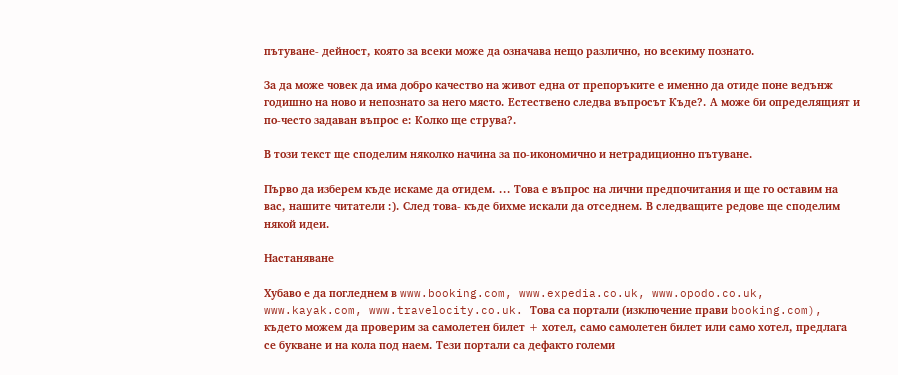пътуване- дейност, която за всеки може да означава нещо различно, но всекиму познато.

За да може човек да има добро качество на живот една от препоръките е именно да отиде поне ведънж годишно на ново и непознато за него място. Естествено следва въпросът Къде?. А може би определящият и по-често задаван въпрос е: Колко ще струва?.

В този текст ще споделим няколко начина за по-икономично и нетрадиционно пътуване.

Първо да изберем къде искаме да отидем. ... Това е въпрос на лични предпочитания и ще го оставим на вас, нашите читатели :). След това- къде бихме искали да отседнем. В следващите редове ще споделим някой идеи.

Настаняване

Хубаво е да погледнем в www.booking.com, www.expedia.co.uk, www.opodo.co.uk, www.kayak.com, www.travelocity.co.uk. Това са портали (изключение прави booking.com), където можем да проверим за самолетен билет + хотел, само самолетен билет или само хотел, предлага се букване и на кола под наем. Тези портали са дефакто големи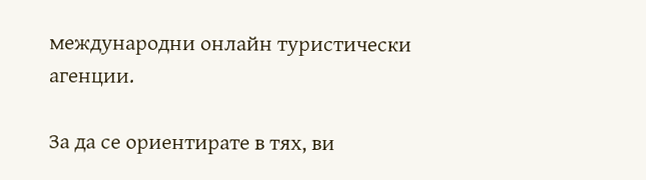международни онлайн туристически агенции.

За да се ориентирате в тях, ви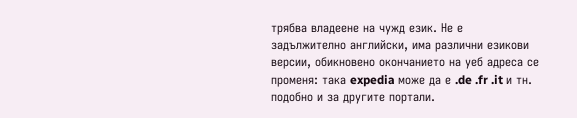трябва владеене на чужд език. Не е задължително английски, има различни езикови версии, обикновено окончанието на уеб адреса се променя: така expedia може да е .de .fr .it и тн. подобно и за другите портали.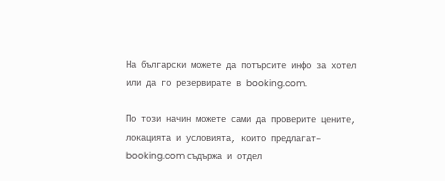На български можете да потърсите инфо за хотел или да го резервирате в booking.com.

По този начин можете сами да проверите цените, локацията и условията, които предлагат– booking.com съдържа и отдел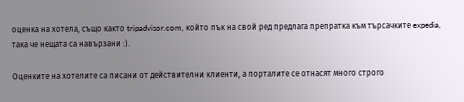оценка на хотела, също както tripadvisor.com, който пък на свой ред предлага препратка към търсачките expedia, така че нещата са навързани :).

Оценките на хотелите са писани от действителни клиенти, а порталите се отнасят много строго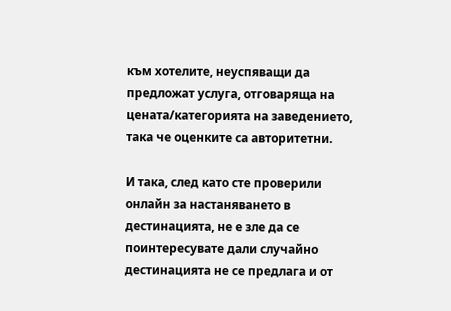към хотелите, неуспяващи да предложат услуга, отговаряща на цената/категорията на заведението, така че оценките са авторитетни.

И така, след като сте проверили онлайн за настаняването в дестинацията, не е зле да се поинтересувате дали случайно дестинацията не се предлага и от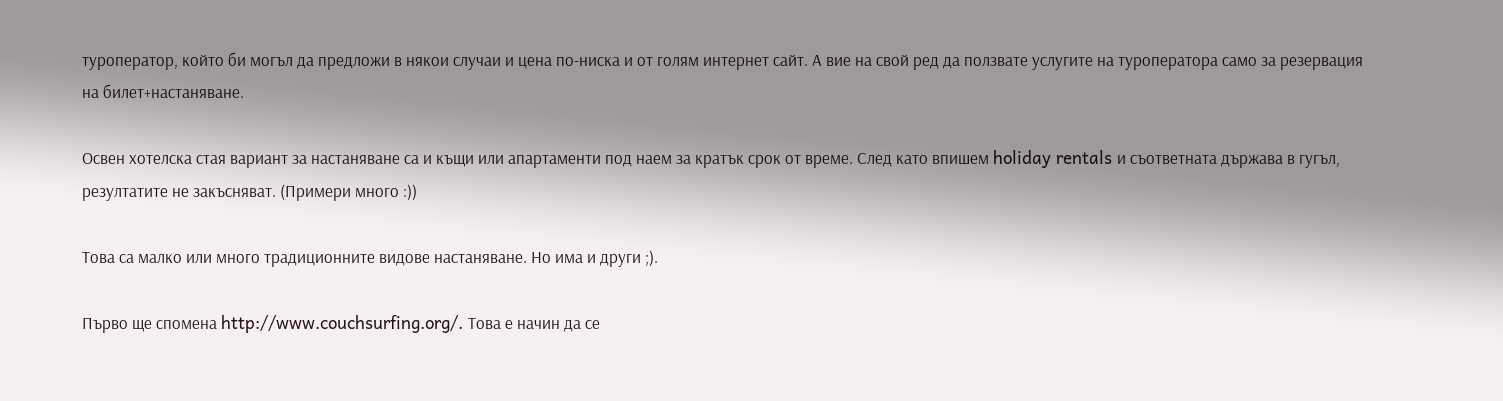туроператор, който би могъл да предложи в някои случаи и цена по-ниска и от голям интернет сайт. А вие на свой ред да ползвате услугите на туроператора само за резервация на билет+настаняване.

Освен хотелска стая вариант за настаняване са и къщи или апартаменти под наем за кратък срок от време. След като впишем holiday rentals и съответната държава в гугъл, резултатите не закъсняват. (Примери много :))

Това са малко или много традиционните видове настаняване. Но има и други ;).

Първо ще спомена http://www.couchsurfing.org/. Това е начин да се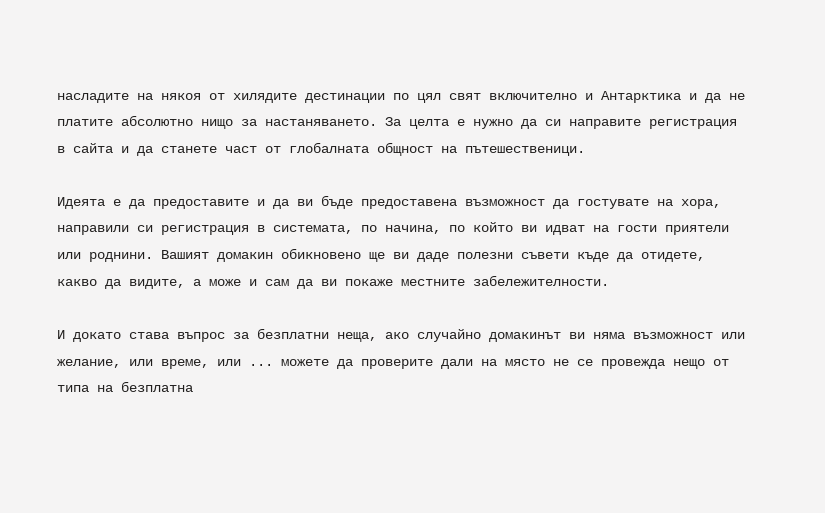насладите на някоя от хилядите дестинации по цял свят включително и Антарктика и да не платите абсолютно нищо за настаняването. За целта е нужно да си направите регистрация в сайта и да станете част от глобалната общност на пътешественици.

Идеята е да предоставите и да ви бъде предоставена възможност да гостувате на хора, направили си регистрация в системата, по начина, по който ви идват на гости приятели или роднини. Вашият домакин обикновено ще ви даде полезни съвети къде да отидете, какво да видите, а може и сам да ви покаже местните забележителности.

И докато става въпрос за безплатни неща, ако случайно домакинът ви няма възможност или желание, или време, или ... можете да проверите дали на място не се провежда нещо от типа на безплатна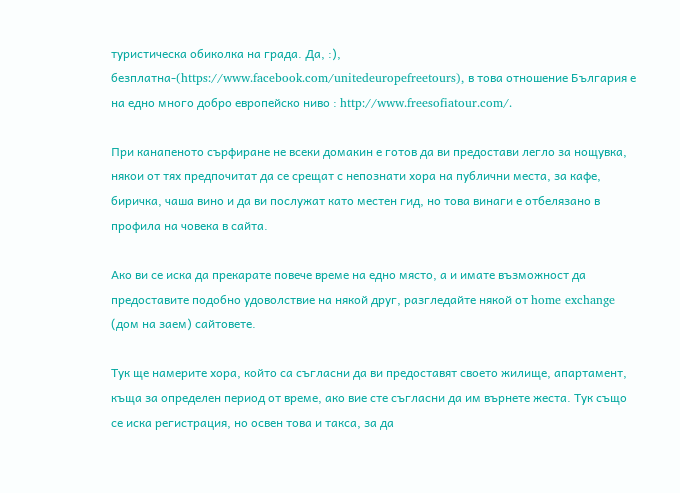туристическа обиколка на града. Да, :), безплатна-(https://www.facebook.com/unitedeuropefreetours), в това отношение България е на едно много добро европейско ниво : http://www.freesofiatour.com/.

При канапеното сърфиране не всеки домакин е готов да ви предостави легло за нощувка, някои от тях предпочитат да се срещат с непознати хора на публични места, за кафе, биричка, чаша вино и да ви послужат като местен гид, но това винаги е отбелязано в профила на човека в сайта.

Ако ви се иска да прекарате повече време на едно място, а и имате възможност да предоставите подобно удоволствие на някой друг, разгледайте някой от home exchange (дом на заем) сайтовете.

Тук ще намерите хора, който са съгласни да ви предоставят своето жилище, апартамент, къща за определен период от време, ако вие сте съгласни да им върнете жеста. Тук също се иска регистрация, но освен това и такса, за да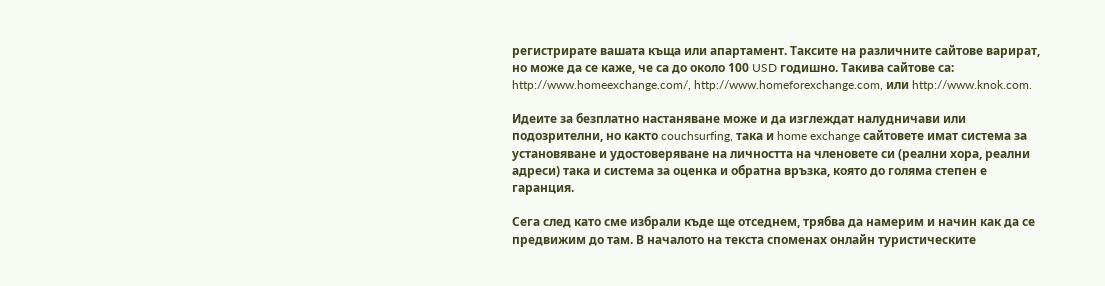регистрирате вашата къща или апартамент. Таксите на различните сайтове варират, но може да се каже, че са до около 100 USD годишно. Такива сайтове са: http://www.homeexchange.com/, http://www.homeforexchange.com, или http://www.knok.com.

Идеите за безплатно настаняване може и да изглеждат налудничави или подозрителни, но както couchsurfing, така и home exchange сайтовете имат система за установяване и удостоверяване на личността на членовете си (реални хора, реални адреси) така и система за оценка и обратна връзка, която до голяма степен е гаранция.

Сега след като сме избрали къде ще отседнем, трябва да намерим и начин как да се предвижим до там. В началото на текста споменах онлайн туристическите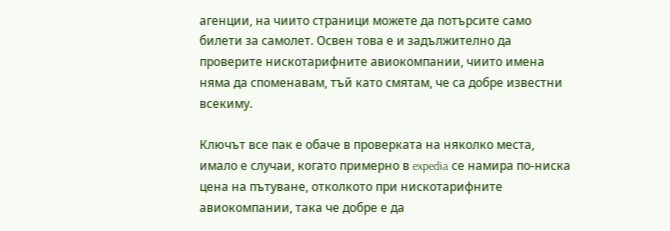агенции, на чиито страници можете да потърсите само билети за самолет. Освен това е и задължително да проверите нискотарифните авиокомпании, чиито имена няма да споменавам, тъй като смятам, че са добре известни всекиму.

Ключът все пак е обаче в проверката на няколко места, имало е случаи, когато примерно в expedia се намира по-ниска цена на пътуване, отколкото при нискотарифните авиокомпании, така че добре е да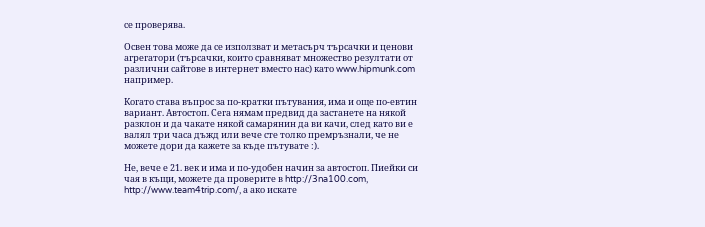се проверява.

Освен това може да се използват и метасърч търсачки и ценови агрегатори (търсачки, които сравняват множество резултати от различни сайтове в интернет вместо нас) като www.hipmunk.com например.

Когато става въпрос за по-кратки пътувания, има и още по-евтин вариант. Автостоп. Сега нямам предвид да застанете на някой разклон и да чакате някой самарянин да ви качи, след като ви е валял три часа дъжд или вече сте толко премръзнали, че не можете дори да кажете за къде пътувате :).

Не, вече е 21. век и има и по-удобен начин за автостоп. Пиейки си чая в къщи, можете да проверите в http://3na100.com, http://www.team4trip.com/, а ако искате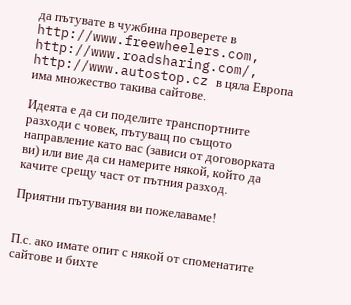да пътувате в чужбина проверете в http://www.freewheelers.com, http://www.roadsharing.com/, http://www.autostop.cz в цяла Европа има множество такива сайтове.

Идеята е да си поделите транспортните разходи с човек, пътуващ по същото направление като вас (зависи от договорката ви) или вие да си намерите някой, който да качите срещу част от пътния разход.

Приятни пътувания ви пожелаваме!


П.с. ако имате опит с някой от споменатите сайтове и бихте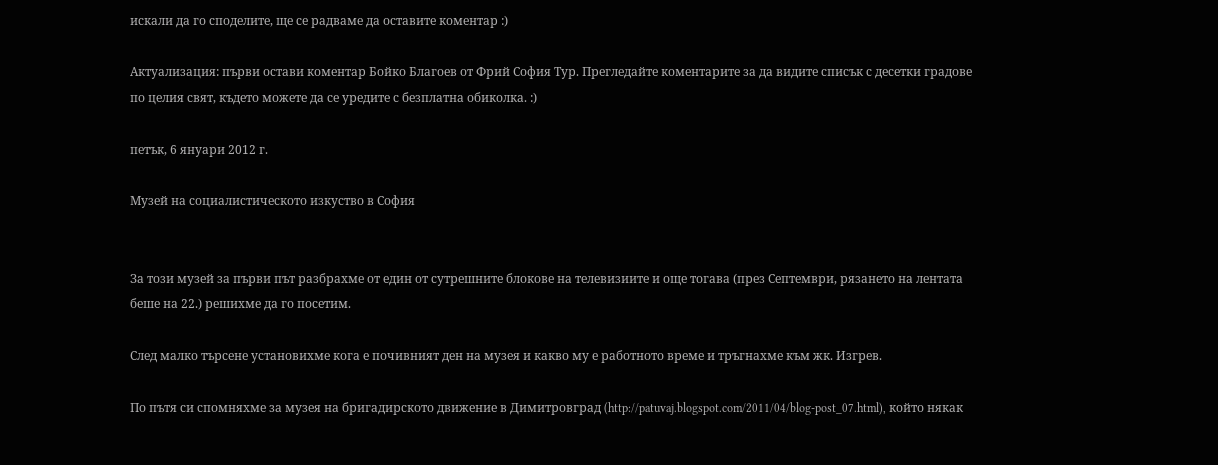искали да го споделите, ще се радваме да оставите коментар :)

Актуализация: първи остави коментар Бойко Благоев от Фрий София Тур. Прегледайте коментарите за да видите списък с десетки градове по целия свят, където можете да се уредите с безплатна обиколка. :)

петък, 6 януари 2012 г.

Музей на социалистическото изкуство в София


За този музей за първи път разбрахме от един от сутрешните блокове на телевизиите и още тогава (през Септември, рязането на лентата беше на 22.) решихме да го посетим.

След малко търсене установихме кога е почивният ден на музея и какво му е работното време и тръгнахме към жк. Изгрев.

По пътя си спомняхме за музея на бригадирското движение в Димитровград (http://patuvaj.blogspot.com/2011/04/blog-post_07.html), който някак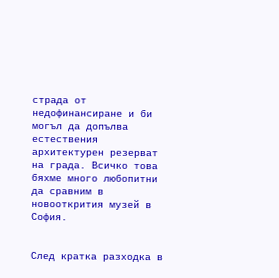страда от недофинансиране и би могъл да допълва естествения архитектурен резерват на града. Всичко това бяхме много любопитни да сравним в новооткрития музей в София.


След кратка разходка в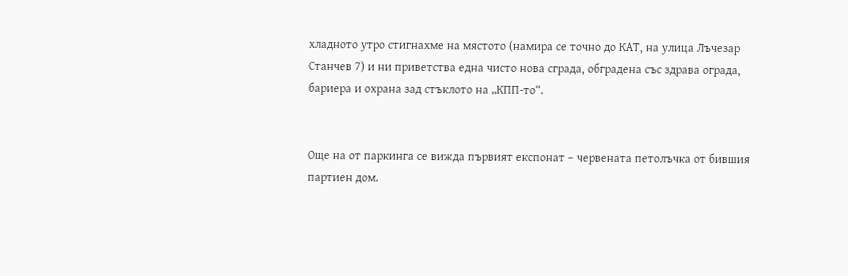хладното утро стигнахме на мястото (намира се точно до КАТ, на улица Лъчезар Станчев 7) и ни приветства една чисто нова сграда, обградена със здрава ограда, бариера и охрана зад стъклото на „КПП-то“.


Още на от паркинга се вижда първият експонат – червената петолъчка от бившия партиен дом.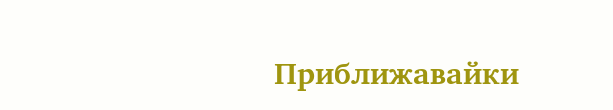Приближавайки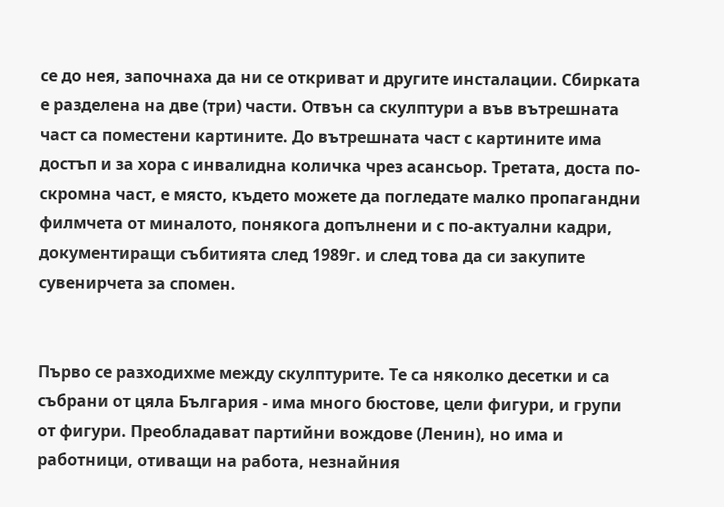се до нея, започнаха да ни се откриват и другите инсталации. Сбирката е разделена на две (три) части. Отвън са скулптури а във вътрешната част са поместени картините. До вътрешната част с картините има достъп и за хора с инвалидна количка чрез асансьор. Третата, доста по-скромна част, е място, където можете да погледате малко пропагандни филмчета от миналото, понякога допълнени и с по-актуални кадри, документиращи събитията след 1989г. и след това да си закупите сувенирчета за спомен.


Първо се разходихме между скулптурите. Те са няколко десетки и са събрани от цяла България - има много бюстове, цели фигури, и групи от фигури. Преобладават партийни вождове (Ленин), но има и работници, отиващи на работа, незнайния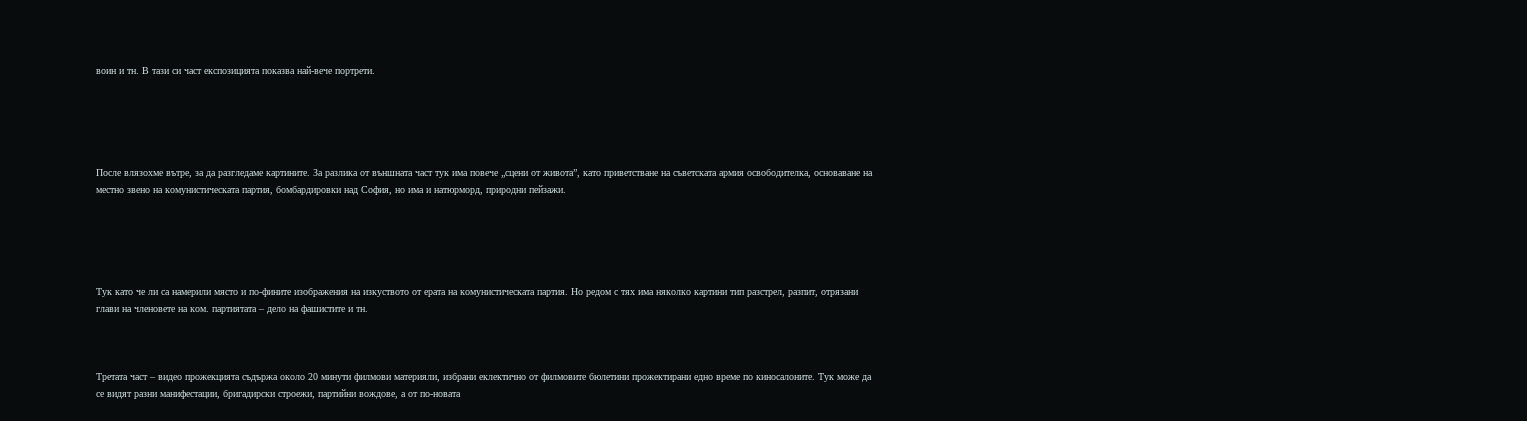воин и тн. В тази си част експозицията показва най-вече портрети.





После влязохме вътре, за да разгледаме картините. За разлика от външната част тук има повече „сцени от живота”, като приветстване на съветската армия освободителка, основаване на местно звено на комунистическата партия, бомбардировки над София, но има и натюрморд, природни пейзажи.





Тук като че ли са намерили място и по-фините изображения на изкуството от ерата на комунистическата партия. Но редом с тях има няколко картини тип разстрел, разпит, отрязани глави на членовете на ком. партиятата – дело на фашистите и тн.



Третата част – видео прожекцията съдържа около 20 минути филмови материяли, избрани еклектично от филмовите бюлетини прожектирани едно време по киносалоните. Тук може да се видят разни манифестации, бригадирски строежи, партийни вождове, а от по-новата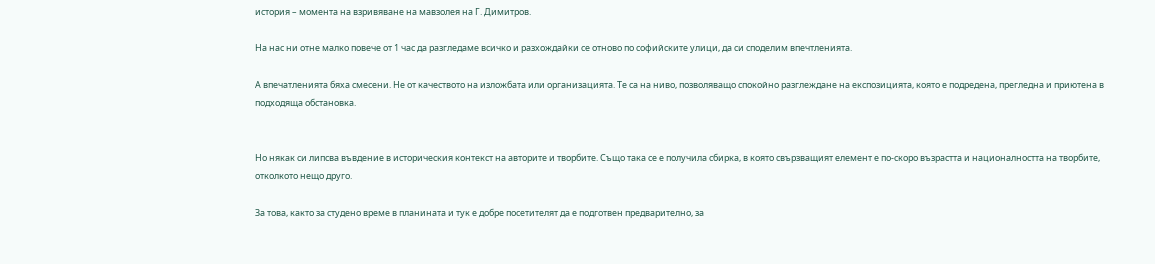история – момента на взривяване на мавзолея на Г. Димитров.

На нас ни отне малко повече от 1 час да разгледаме всичко и разхождайки се отново по софийските улици, да си споделим впечтленията.

А впечатленията бяха смесени. Не от качеството на изложбата или организацията. Те са на ниво, позволяващо спокойно разглеждане на експозицията, която е подредена, прегледна и приютена в подходяща обстановка.


Но някак си липсва въвдение в историческия контекст на авторите и творбите. Също така се е получила сбирка, в която свързващият елемент е по-скоро възрастта и националността на творбите, отколкото нещо друго.

За това, както за студено време в планината и тук е добре посетителят да е подготвен предварително, за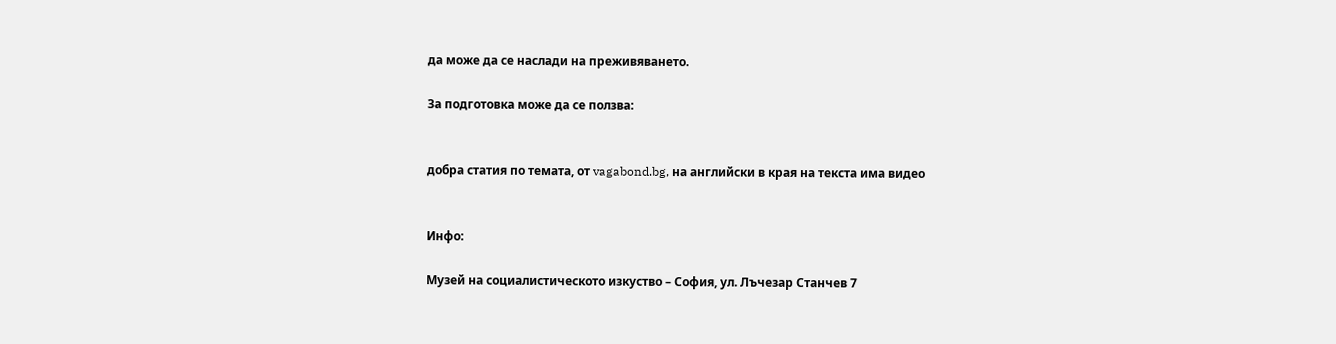да може да се наслади на преживяването.

За подготовка може да се ползва:


добра статия по темата, от vagabond.bg, на английски в края на текста има видео


Инфо:

Музей на социалистическото изкуство – София, ул. Лъчезар Станчев 7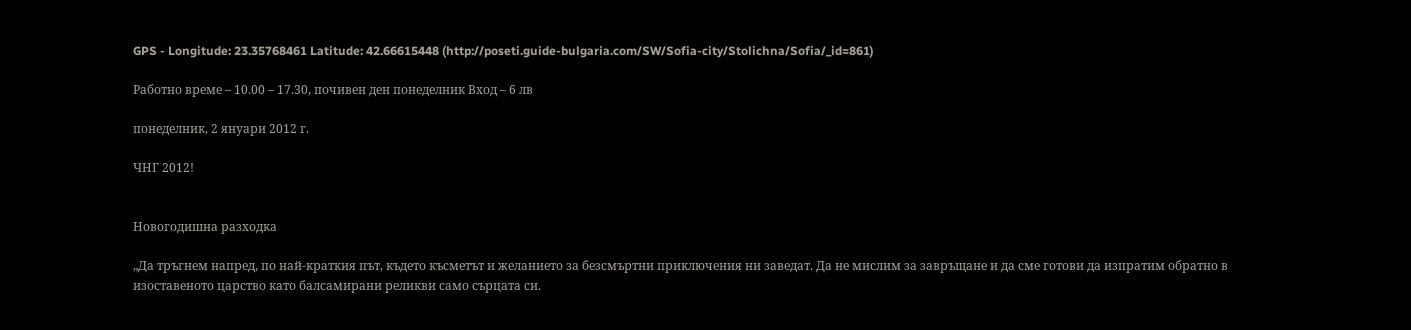GPS - Longitude: 23.35768461 Latitude: 42.66615448 (http://poseti.guide-bulgaria.com/SW/Sofia-city/Stolichna/Sofia/_id=861)

Работно време – 10.00 – 17.30, почивен ден понеделник Вход – 6 лв

понеделник, 2 януари 2012 г.

ЧНГ 2012!


Новогодишна разходка

„Да тръгнем напред, по най-краткия път, където късметът и желанието за безсмъртни приключения ни заведат. Да не мислим за завръщане и да сме готови да изпратим обратно в изоставеното царство като балсамирани реликви само сърцата си.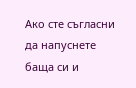Ако сте съгласни да напуснетe баща си и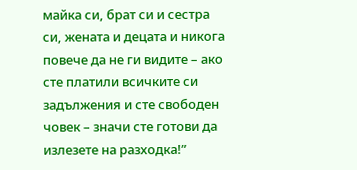майка си, брат си и сестра си, жената и децата и никога повече да не ги видите – ако сте платили всичките си задължения и сте свободен човек – значи сте готови да излезете на разходка!”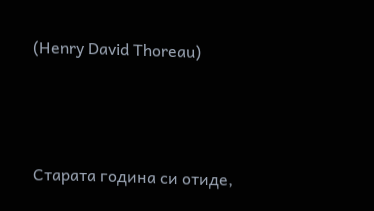(Henry David Thoreau)



Старата година си отиде,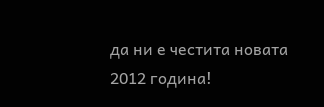да ни е честита новата 2012 година!